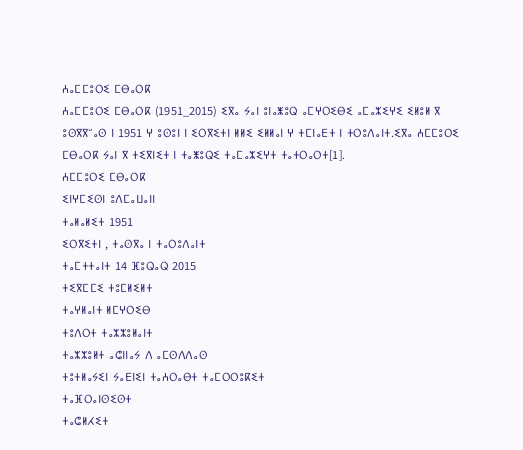ⵄⴰⵎⵎⵓⵔⵉ ⵎⴱⴰⵔⴽ
ⵄⴰⵎⵎⵓⵔⵉ ⵎⴱⴰⵔⴽ (1951_2015) ⵉⴳⴰ ⵢⴰⵏ ⵓⵏⴰⵥⵓⵕ ⴰⵎⵖⵔⵉⴱⵉ ⴰⵎⴰⵣⵉⵖⵉ ⵉⵍⵓⵍ ⴳ ⵓⵙⴳⴳⵯⴰⵙ ⵏ 1951 ⵖ ⵓⵙⵓⵏ ⵏ ⵉⵔⴳⵉⵜⵏ ⵍⵍⵉ ⵉⵍⵍⴰⵏ ⵖ ⵜⵎⵏⴰⴹⵜ ⵏ ⵜⵔⵓⴷⴰⵏⵜ.ⵉⴳⴰ ⵄⵎⵎⵓⵔⵉ ⵎⴱⴰⵔⴽ ⵢⴰⵏ ⴳ ⵜⵉⴳⵏⵉⵜ ⵏ ⵜⴰⵥⵓⵕⵉ ⵜⴰⵎⴰⵣⵉⵖⵜ ⵜⴰⵜⵔⴰⵔⵜ[1].
ⵄⵎⵎⵓⵔⵉ ⵎⴱⴰⵔⴽ
ⵉⵏⵖⵎⵉⵙⵏ ⵓⴷⵎⴰⵡⴰⵏⵏ
ⵜⴰⵍⴰⵍⵉⵜ 1951
ⵉⵔⴳⵉⵜⵏ , ⵜⴰⵙⴳⴰ ⵏ ⵜⴰⵔⵓⴷⴰⵏⵜ
ⵜⴰⵎⵜⵜⴰⵏⵜ 14 ⴼⵓⵕⴰⵕ 2015
ⵜⵉⴳⵎⵎⵉ ⵜⵓⵎⵍⵉⵍⵜ
ⵜⴰⵖⵍⴰⵏⵜ ⵍⵎⵖⵔⵉⴱ
ⵜⵓⴷⵔⵜ ⵜⴰⵣⵣⵓⵍⴰⵏⵜ
ⵜⴰⵣⵣⵓⵍⵜ ⴰⵛⵏⵏⴰⵢ ⴷ ⴰⵎⵙⴷⴷⴰⵙ
ⵜⵓⵜⵍⴰⵢⵉⵏ ⵢⴰⴹⵏⵉⵏ ⵜⴰⵄⵔⴰⴱⵜ ⵜⴰⵎⵔⵔⵓⴽⵉⵜ
ⵜⴰⴼⵔⴰⵏⵙⵉⵙⵜ
ⵜⴰⵛⵍⵃⵉⵜ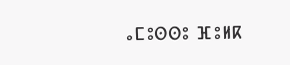ⴰⵎⵓⵙⵙⵓ ⴼⵓⵍⴽ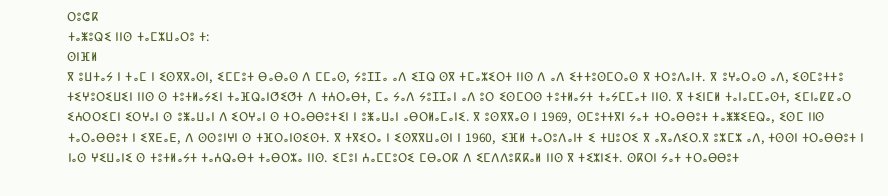ⵔⵓⵛⴽ
ⵜⴰⵥⵓⵕⵉ ⵏⵏⵙ ⵜⴰⵎⵣⵡⴰⵔⵓ ⵜ:
ⵙⵏⴼⵍ
ⴳ ⵓⵡⵜⴰⵢ ⵏ ⵜⴰⵎ ⵏ ⵉⵙⴳⴳⴰⵙⵏ, ⵉⵎⵎⵓⵜ ⴱⴰⴱⴰⵙ ⴷ ⵎⵎⴰⵙ, ⵢⵓⵊⵊⴰ ⴰⴷ ⵉⵊⵕ ⵙⴳ ⵜⵎⴰⵣⵉⵔⵜ ⵏⵏⵙ ⴷ ⴰⴷ ⵉⵜⵜⵓⵙⵎⵔⴰⵙ ⴳ ⵜⵔⵓⴷⴰⵏⵜ. ⴳ ⵓⵖⴰⵔⴰⵙ ⴰⴷ, ⵉⵙⵎⵓⵜⵜⵓ ⵜⵉⵖⵓⵔⵉⵡⵉⵏ ⵏⵏⵙ ⵙ ⵜⵓⵜⵍⴰⵢⵉⵏ ⵜⴰⴼⵕⴰⵏⵚⵉⵚⵜ ⴷ ⵜⵄⵔⴰⴱⵜ, ⵎⴰ ⵢⴰⴷ ⵢⵓⵊⵊⴰⵏ ⴰⴷ ⵓⵔ ⵉⵙⵎⵔⵙ ⵜⵓⵜⵍⴰⵢⵜ ⵜⴰⵢⵎⵎⴰⵜ ⵏⵏⵙ. ⴳ ⵜⵉⵏⵎⵍ ⵜⴰⵏⴰⵎⵎⴰⵙⵜ, ⵉⵎⵏⴰⵇⵇⴰⵔ ⵉⵄⵔⵔⵉⵎⵏ ⵉⵔⵖⴰⵏ ⵙ ⵓⵥⴰⵡⴰⵏ ⴷ ⵉⵔⵖⴰⵏ ⵙ ⵜⵔⴰⴱⴱⵓⵜⵉⵏ ⵏ ⵓⵥⴰⵡⴰⵏ ⴰⴱⵔⵍⴰⵎⴰⵏⵉ. ⴳ ⵓⵙⴳⴳⴰⵙ ⵏ 1969, ⵙⵎⵓⵜⵜⴳⵏ ⵢⴰⵜ ⵜⵔⴰⴱⴱⵓⵜ ⵜⴰⵥⵥⵉⴹⵕⴰ, ⵉⵙⵎ ⵏⵏⵙ ⵜⴰⵔⴰⴱⴱⵓⵜ ⵏ ⵉⴳⴹⴰⴹ, ⴷ ⵙⵙⵓⵏⵖⵏ ⵙ ⵜⴼⵔⴰⵏⵙⵉⵙⵜ. ⴳ ⵜⴳⵉⵔⴰ ⵏ ⵉⵙⴳⴳⵡⴰⵙⵏ ⵏ 1960, ⵉⴼⵍ ⵜⴰⵔⵓⴷⴰⵏⵜ ⵉ ⵜⵡⵓⵔⵉ ⴳ ⴰⴳⴰⴷⵉⵔ.ⴳ ⵓⵣⵎⵣ ⴰⴷ, ⵜⵙⵙⵏ ⵜⵔⴰⴱⴱⵓⵜ ⵏ ⵏⴰⵙ ⵖⵉⵡⴰⵏⵉ ⵙ ⵜⵓⵜⵍⴰⵢⵜ ⵜⴰⵄⵕⴰⴱⵜ ⵜⴰⴱⵔⵣⴰ ⵏⵏⵙ. ⵉⵎⵓⵏ ⵄⴰⵎⵎⵓⵔⵉ ⵎⴱⴰⵔⴽ ⴷ ⵉⵎⴷⴷⵓⴽⴽⴰⵍ ⵏⵏⵙ ⴳ ⵜⵉⵣⵏⵉⵜ. ⵙⴽⵔⵏ ⵢⴰⵜ ⵜⵔⴰⴱⴱⵓⵜ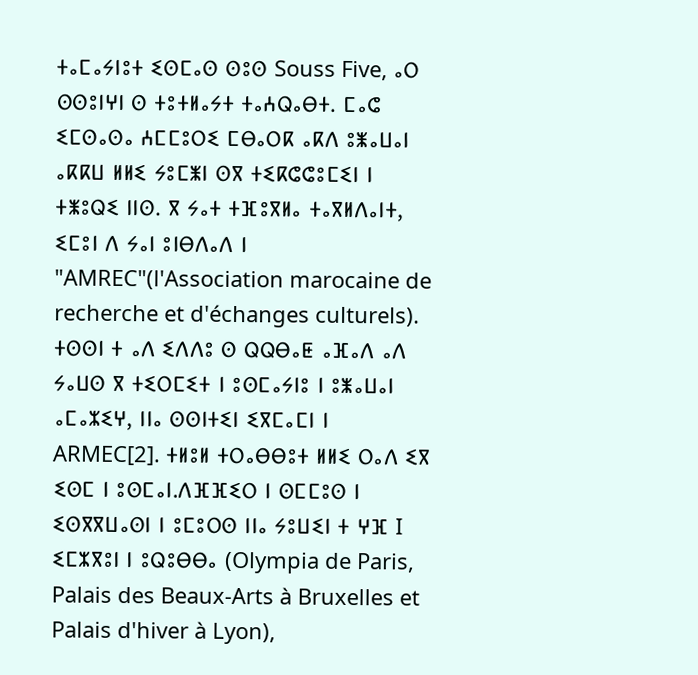ⵜⴰⵎⴰⵢⵏⵓⵜ ⵉⵙⵎⴰⵙ ⵙⵓⵙ Souss Five, ⴰⵔ ⵙⵙⵓⵏⵖⵏ ⵙ ⵜⵓⵜⵍⴰⵢⵜ ⵜⴰⵄⵕⴰⴱⵜ. ⵎⴰⵛ ⵉⵎⵙⴰⵙⴰ ⵄⵎⵎⵓⵔⵉ ⵎⴱⴰⵔⴽ ⴰⴽⴷ ⵓⵥⴰⵡⴰⵏ ⴰⴽⴽⵡ ⵍⵍⵉ ⵢⵓⵎⵥⵏ ⵙⴳ ⵜⵉⴽⵛⵛⵓⵎⵉⵏ ⵏ ⵜⵥⵓⵕⵉ ⵏⵏⵙ. ⴳ ⵢⴰⵜ ⵜⴼⵓⴳⵍⴰ ⵜⴰⴳⵍⴷⴰⵏⵜ, ⵉⵎⵓⵏ ⴷ ⵢⴰⵏ ⵓⵏⴱⴷⴰⴷ ⵏ "AMREC"(l'Association marocaine de recherche et d'échanges culturels). ⵜⵙⵙⵏ ⵜ ⴰⴷ ⵉⴷⴷⵓ ⵙ ⵕⵕⴱⴰⵟ ⴰⴼⴰⴷ ⴰⴷ ⵢⴰⵡⵙ ⴳ ⵜⵉⵔⵎⵉⵜ ⵏ ⵓⵙⵎⴰⵢⵏⵓ ⵏ ⵓⵥⴰⵡⴰⵏ ⴰⵎⴰⵣⵉⵖ, ⵏⵏⴰ ⵙⵙⵏⵜⵉⵏ ⵉⴳⵎⴰⵎⵏ ⵏ ARMEC[2]. ⵜⵍⵓⵍ ⵜⵔⴰⴱⴱⵓⵜ ⵍⵍⵉ ⵔⴰⴷ ⵉⴳ ⵉⵙⵎ ⵏ ⵓⵙⵎⴰⵏ.ⴷⴼⴼⵉⵔ ⵏ ⵙⵎⵎⵓⵙ ⵏ ⵉⵙⴳⴳⵡⴰⵙⵏ ⵏ ⵓⵎⵓⵔⵙ ⵏⵏⴰ ⵢⵓⵡⵉⵏ ⵜ ⵖⴼ I ⵉⵎⵣⴳⵓⵏ ⵏ ⵓⵕⵓⴱⴱⴰ (Olympia de Paris, Palais des Beaux-Arts à Bruxelles et Palais d'hiver à Lyon),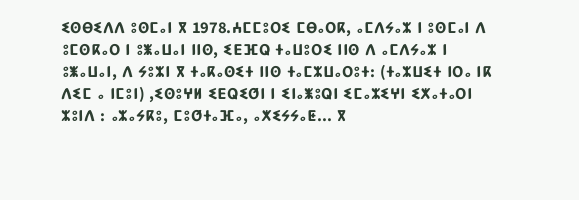ⵉⵙⴱⵉⴷⴷ ⵓⵙⵎⴰⵏ ⴳ 1978.ⵄⵎⵎⵓⵔⵉ ⵎⴱⴰⵔⴽ, ⴰⵎⴷⵢⴰⵣ ⵏ ⵓⵙⵎⴰⵏ ⴷ ⵓⵎⵙⴽⴰⵔ ⵏ ⵓⵥⴰⵡⴰⵏ ⵏⵏⵙ, ⵉⴹⴼⵕ ⵜⴰⵡⵓⵔⵉ ⵏⵏⵙ ⴷ ⴰⵎⴷⵢⴰⵣ ⵏ ⵓⵥⴰⵡⴰⵏ, ⴷ ⵢⵓⵣⵏ ⴳ ⵜⴰⴽⴰⵙⵉⵜ ⵏⵏⵙ ⵜⴰⵎⵣⵡⴰⵔⵓⵜ: (ⵜⴰⵣⵡⵉⵜ ⵏⵔⴰ ⵏⴽ ⴷⵉⵎ ⴰ ⵏⵎⵓⵏ) ,ⵉⵙⵓⵖⵍ ⵉⴹⵕⵉⵚⵏ ⵏ ⵉⵏⴰⵥⵓⵕⵏ ⵉⵎⴰⵣⵉⵖⵏ ⵉⵅⴰⵜⴰⵔⵏ ⵣⵓⵏⴷ : ⴰⵣⴰⵢⴽⵓ, ⵎⵓⵚⵜⴰⴼⴰ, ⴰⵅⵉⵢⵢⴰⵟ... ⴳ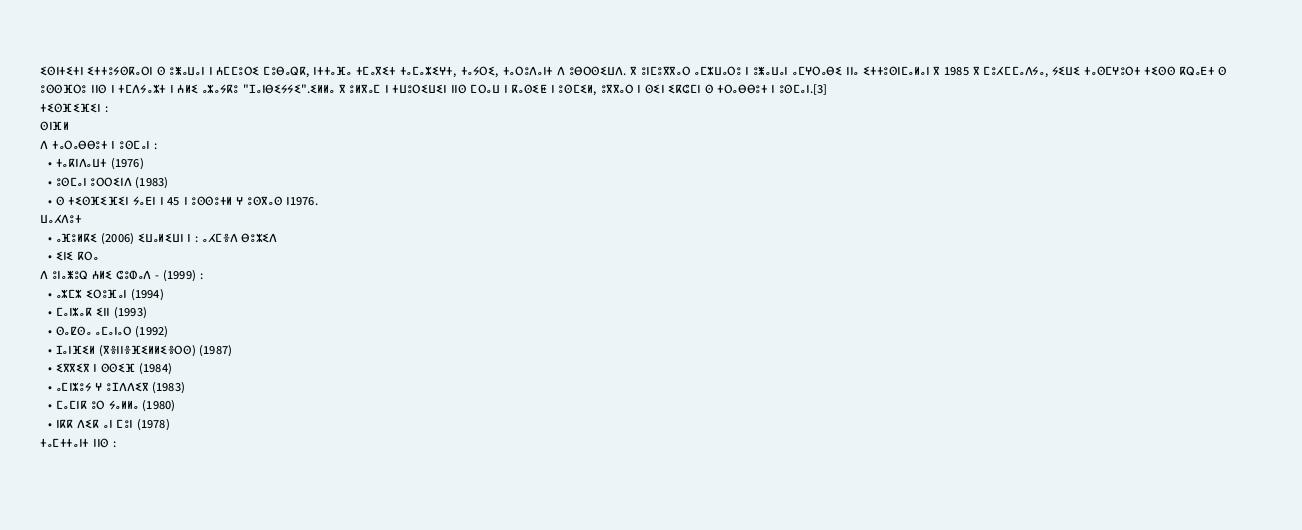ⵉⵙⵏⵜⵉⵜⵏ ⵉⵜⵜⵓⵢⵙⴽⴰⵔⵏ ⵙ ⵓⵥⴰⵡⴰⵏ ⵏ ⵄⵎⵎⵓⵔⵉ ⵎⵓⴱⴰⵕⴽ, ⵏⵜⵜⴰⴼⴰ ⵜⵎⴰⴳⵉⵜ ⵜⴰⵎⴰⵣⵉⵖⵜ, ⵜⴰⵢⵔⵉ, ⵜⴰⵔⵓⴷⴰⵏⵜ ⴷ ⵓⴱⵔⵙⵉⵡⴷ. ⴳ ⵓⵏⵎⵓⴳⴳⴰⵔ ⴰⵎⵣⵡⴰⵔⵓ ⵏ ⵓⵥⴰⵡⴰⵏ ⴰⵎⵖⵔⴰⴱⵉ ⵏⵏⴰ ⵉⵜⵜⵓⵙⵏⵎⴰⵍⴰⵏ ⴳ 1985 ⴳ ⵎⵓⵃⵎⵎⴰⴷⵢⴰ, ⵢⵉⵡⵉ ⵜⴰⵙⵎⵖⵓⵔⵜ ⵜⵉⵙⵙ ⴽⵕⴰⴹⵜ ⵙ ⵓⵙⵙⴼⵔⵓ ⵏⵏⵙ ⵏ ⵜⵎⴷⵢⴰⵣⵜ ⵏ ⵄⵍⵉ ⴰⵣⴰⵢⴽⵓ "ⵊⴰⵏⴱⵉⵢⵢⵉ".ⵉⵍⵍⴰ ⴳ ⵓⵍⴳⴰⵎ ⵏ ⵜⵡⵓⵔⵉⵡⵉⵏ ⵏⵏⵙ ⵎⵔⴰⵡ ⵏ ⴽⴰⵙⵉⵟ ⵏ ⵓⵙⵎⵉⵍ, ⵓⴳⴳⴰⵔ ⵏ ⵙⵉⵏ ⵉⴽⵛⵎⵏ ⵙ ⵜⵔⴰⴱⴱⵓⵜ ⵏ ⵓⵙⵎⴰⵏ.[3]
ⵜⵉⵙⴼⵉⴼⵉⵏ :
ⵙⵏⴼⵍ
ⴷ ⵜⴰⵔⴰⴱⴱⵓⵜ ⵏ ⵓⵙⵎⴰⵏ :
  • ⵜⴰⴽⵏⴷⴰⵡⵜ (1976)
  • ⵓⵙⵎⴰⵏ ⵓⵔⵔⵉⵏⴷ (1983)
  • ⵙ ⵜⵉⵙⴼⵉⴼⵉⵏ ⵢⴰⴹⵏ ⵏ 45 ⵏ ⵓⵙⵙⵓⵜⵍ ⵖ ⵓⵙⴳⴰⵙ ⵏ1976.
ⵡⴰⵃⴷⵓⵜ
  • ⴰⴼⵓⵍⴽⵉ (2006) ⵉⵡⴰⵍⵉⵡⵏ ⵏ : ⴰⵃⵎⴻⴷ ⴱⵓⵣⵉⴷ
  • ⵉⵏⵉ ⴽⵔⴰ
ⴷ ⵓⵏⴰⵥⵓⵕ ⵄⵍⵉ ⵛⵓⵀⴰⴷ - (1999) :
  • ⴰⵣⵎⵣ ⵉⵔⵓⴼⴰⵏ (1994)
  • ⵎⴰⵏⵣⴰⴽ ⵉⵏⵏ (1993)
  • ⵙⴰⵇⵙⴰ ⴰⵎⴰⵏⴰⵔ (1992)
  • ⵊⴰⵏⴼⵉⵍ (ⴳⴻⵏⵏⴻⴼⵉⵍⵍⵉⴻⵔⵙ) (1987)
  • ⵉⴳⴳⵉⴳ ⵏ ⵙⵙⵉⴼ (1984)
  • ⴰⵎⵏⵣⵓⵢ ⵖ ⵓⵊⴷⴷⵉⴳ (1983)
  • ⵎⴰⵎⵏⴽ ⵓⵔ ⵢⴰⵍⵍⴰ (1980)
  • ⵏⴽⴽ ⴷⵉⴽ ⴰⵏ ⵎⵓⵏ (1978)
ⵜⴰⵎⵜⵜⴰⵏⵜ ⵏⵏⵙ :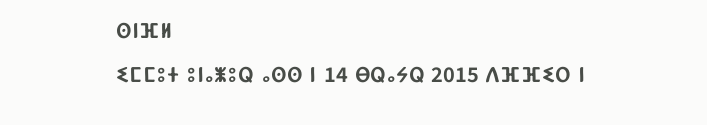ⵙⵏⴼⵍ
ⵉⵎⵎⵓⵜ ⵓⵏⴰⵥⵓⵕ ⴰⵙⵙ ⵏ 14 ⴱⵕⴰⵢⵕ 2015 ⴷⴼⴼⵉⵔ ⵏ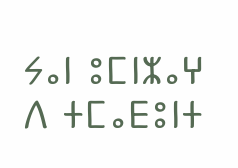ⵢⴰⵏ ⵓⵎⵏⵣⴰⵖ ⴷ ⵜⵎⴰⴹⵓⵏⵜ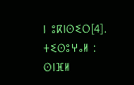ⵏ ⵓⴽⵏⵙⵉⵔ[4].
ⵜⵉⵙⵓⵖⴰⵍ :
ⵙⵏⴼⵍ